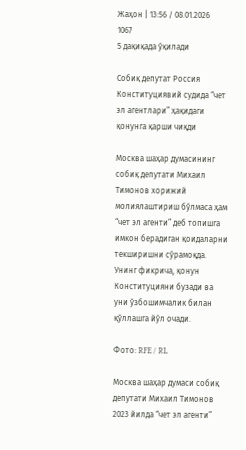Жаҳон | 13:56 / 08.01.2026
1067
5 дақиқада ўқилади

Собиқ депутат Россия Конституциявий судида “чет эл агентлари” ҳақидаги қонунга қарши чиқди

Москва шаҳар думасининг собиқ депутати Михаил Тимонов хорижий молиялаштириш бўлмаса ҳам “чет эл агенти” деб топишга имкон берадиган қоидаларни текширишни сўрамоқда. Унинг фикрича, қонун Конституцияни бузади ва уни ўзбошимчалик билан қўллашга йўл очади.

Фото: RFE / RL

Москва шаҳар думаси собиқ депутати Михаил Тимонов 2023 йилда “чет эл агенти”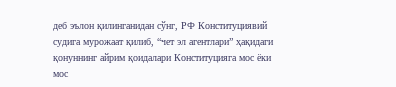деб эълон қилинганидан сўнг, РФ Конституциявий судига мурожаат қилиб, “чет эл агентлари” ҳақидаги қонуннинг айрим қоидалари Конституцияга мос ёки мос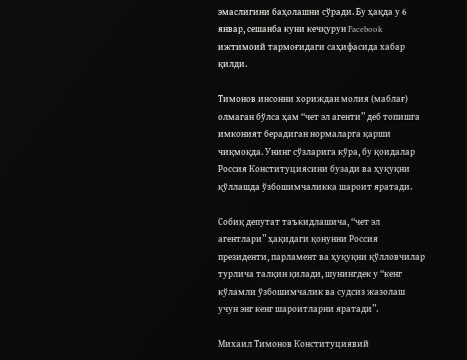эмаслигини баҳолашни сўради. Бу ҳақда у 6 январ, сешанба куни кечқурун Facebook ижтимоий тармоғидаги саҳифасида хабар қилди.

Тимонов инсонни хориждан молия (маблағ) олмаган бўлса ҳам “чет эл агенти” деб топишга имконият берадиган нормаларга қарши чиқмоқда. Унинг сўзларига кўра, бу қоидалар Россия Конституциясини бузади ва ҳуқуқни қўллашда ўзбошимчаликка шароит яратади.

Собиқ депутат таъкидлашича, “чет эл агентлари” ҳақидаги қонунни Россия президенти, парламент ва ҳуқуқни қўлловчилар турлича талқин қилади, шунингдек у “кенг кўламли ўзбошимчалик ва судсиз жазолаш учун энг кенг шароитларни яратади”.

Михаил Тимонов Конституциявий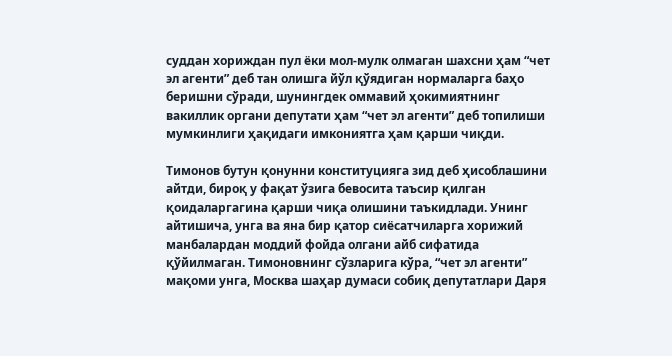суддан хориждан пул ёки мол-мулк олмаган шахсни ҳам “чет эл агенти” деб тан олишга йўл қўядиган нормаларга баҳо беришни сўради, шунингдек оммавий ҳокимиятнинг вакиллик органи депутати ҳам “чет эл агенти” деб топилиши мумкинлиги ҳақидаги имкониятга ҳам қарши чиқди.

Тимонов бутун қонунни конституцияга зид деб ҳисоблашини айтди, бироқ у фақат ўзига бевосита таъсир қилган қоидаларгагина қарши чиқа олишини таъкидлади. Унинг айтишича, унга ва яна бир қатор сиёсатчиларга хорижий манбалардан моддий фойда олгани айб сифатида қўйилмаган. Тимоновнинг сўзларига кўра, “чет эл агенти” мақоми унга, Москва шаҳар думаси собиқ депутатлари Даря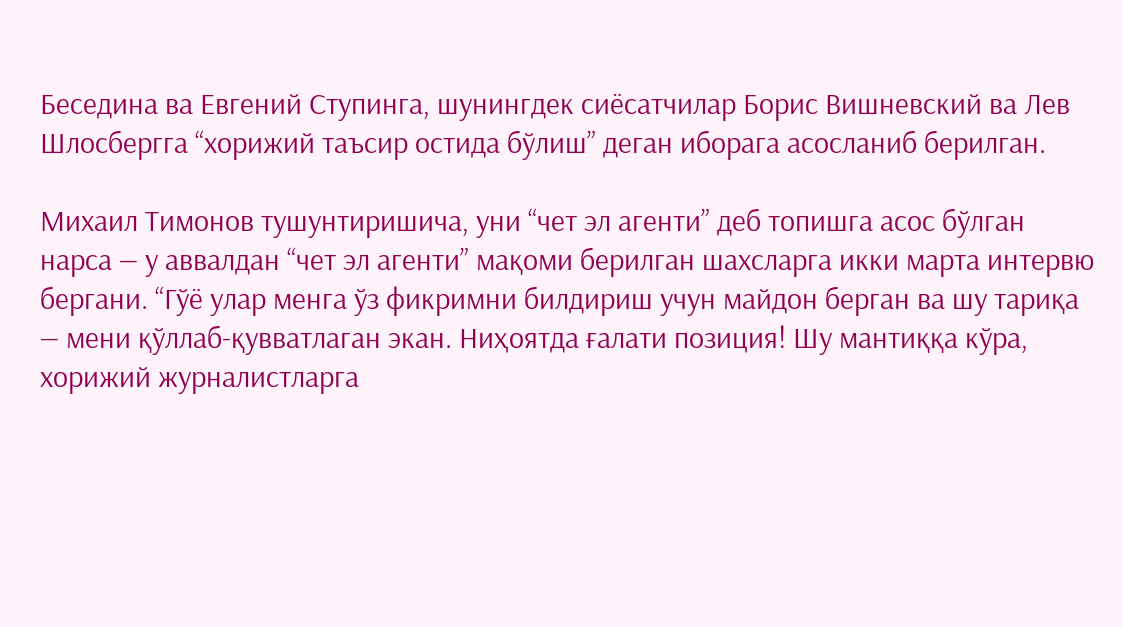Беседина ва Евгений Ступинга, шунингдек сиёсатчилар Борис Вишневский ва Лев Шлосбергга “хорижий таъсир остида бўлиш” деган иборага асосланиб берилган.

Михаил Тимонов тушунтиришича, уни “чет эл агенти” деб топишга асос бўлган нарса — у аввалдан “чет эл агенти” мақоми берилган шахсларга икки марта интервю бергани. “Гўё улар менга ўз фикримни билдириш учун майдон берган ва шу тариқа — мени қўллаб-қувватлаган экан. Ниҳоятда ғалати позиция! Шу мантиққа кўра, хорижий журналистларга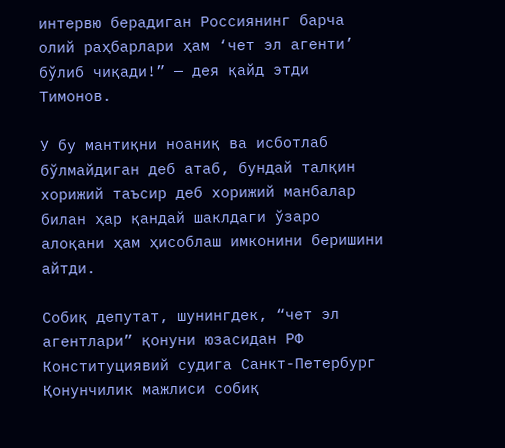интервю берадиган Россиянинг барча олий раҳбарлари ҳам ‘чет эл агенти’ бўлиб чиқади!” — дея қайд этди Тимонов.

У бу мантиқни ноаниқ ва исботлаб бўлмайдиган деб атаб, бундай талқин хорижий таъсир деб хорижий манбалар билан ҳар қандай шаклдаги ўзаро алоқани ҳам ҳисоблаш имконини беришини айтди.

Собиқ депутат, шунингдек, “чет эл агентлари” қонуни юзасидан РФ Конституциявий судига Санкт-Петербург Қонунчилик мажлиси собиқ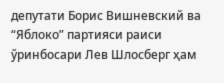депутати Борис Вишневский ва “Яблоко” партияси раиси ўринбосари Лев Шлосберг ҳам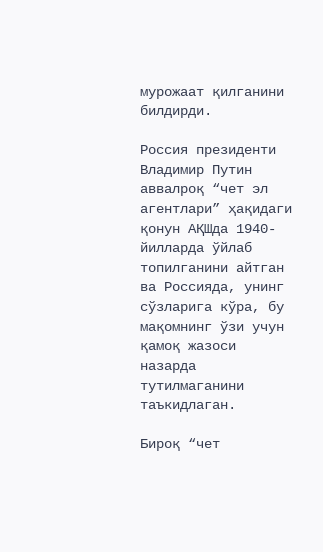мурожаат қилганини билдирди.

Россия президенти Владимир Путин аввалроқ “чет эл агентлари” ҳақидаги қонун АҚШда 1940-йилларда ўйлаб топилганини айтган ва Россияда, унинг сўзларига кўра, бу мақомнинг ўзи учун қамоқ жазоси назарда тутилмаганини таъкидлаган.

Бироқ “чет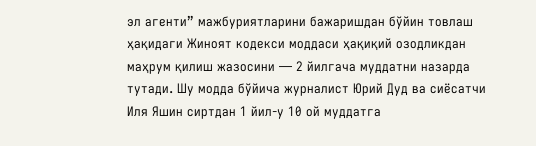эл агенти” мажбуриятларини бажаришдан бўйин товлаш ҳақидаги Жиноят кодекси моддаси ҳақиқий озодликдан маҳрум қилиш жазосини — 2 йилгача муддатни назарда тутади. Шу модда бўйича журналист Юрий Дуд ва сиёсатчи Иля Яшин сиртдан 1 йил-у 10 ой муддатга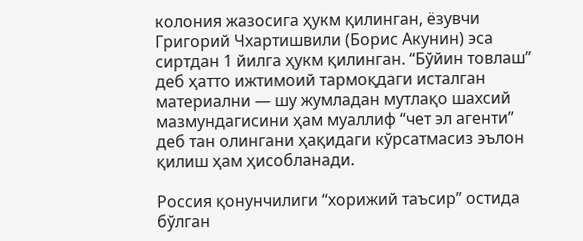колония жазосига ҳукм қилинган, ёзувчи Григорий Чхартишвили (Борис Акунин) эса сиртдан 1 йилга ҳукм қилинган. “Бўйин товлаш” деб ҳатто ижтимоий тармоқдаги исталган материални — шу жумладан мутлақо шахсий мазмундагисини ҳам муаллиф “чет эл агенти” деб тан олингани ҳақидаги кўрсатмасиз эълон қилиш ҳам ҳисобланади.

Россия қонунчилиги “хорижий таъсир” остида бўлган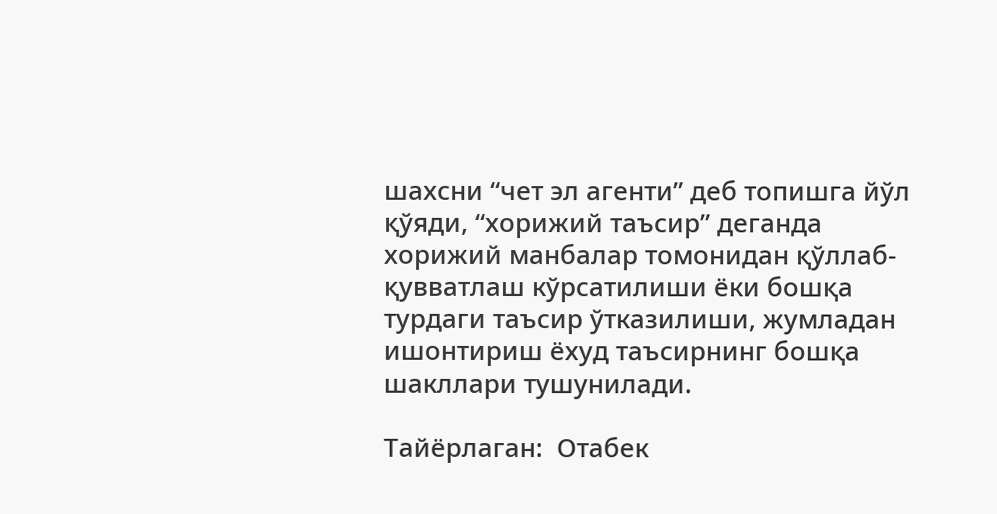шахсни “чет эл агенти” деб топишга йўл қўяди, “хорижий таъсир” деганда хорижий манбалар томонидан қўллаб-қувватлаш кўрсатилиши ёки бошқа турдаги таъсир ўтказилиши, жумладан ишонтириш ёхуд таъсирнинг бошқа шакллари тушунилади.

Тайёрлаган:  Отабек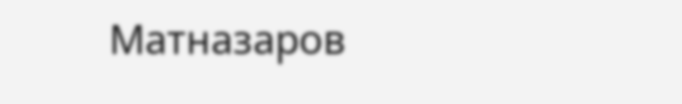Матназаров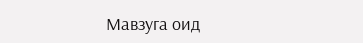Мавзуга оид